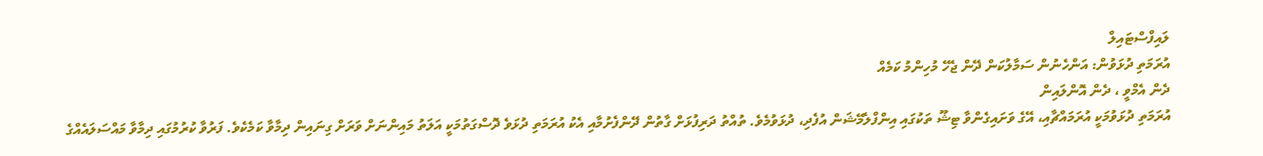ލައިފްސްޓައިލް
އުރަމަތި ދުޅަވުން: އަންހެނުން ސަމާލުކަން ދޭން ޖެހޭ މުހިންމު ކަމެއް
ދެން އެމްވީ ، ދެން އޮންލައިން
އުރަމަތި ދުޅަވުމަކީ އުރަމައްޗާއި، އޭގެ ވަށައިގެންވާ ޓިޝޫ ތަކުގައި އިންފްލެމޭޝަން އުފެދި، ދުޅަވުމެވެ. ތުއްތު ދަރިފުޅަށް ގާތުން ދޭންފެށުމާއި އެކު އުރަމަތި ދުޅަވެ ދޮސްގަތުމަކީ އަލަތު މައިންނަށް ވަރަށް ގިނައިން ދިމާވާ ކަމެކެވެ. ފަރުވާ ކުރުމުގައި ދިމާވާ މައްސަލައެއްގެ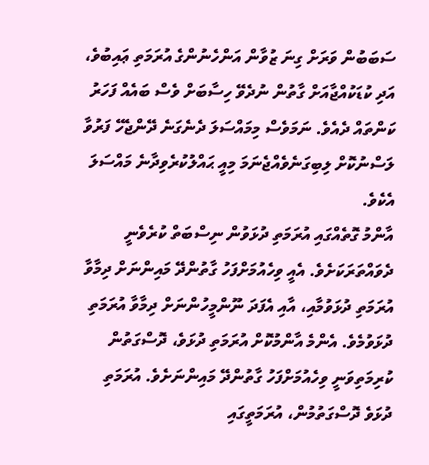ސަބަބުން ވަރަށް ގިނަ ޒުވާން އަންހެނުންގެ އުރަމަތި ޢައިބުވެ، އަދި ކުޑަކުއްޖާއަށް ގާތުން ނުދެވޭ ހިސާބަށް ވެސް ބައެއް ފަހަރު ކަންތައް ދެއެވެ. ނަމަވެސް މިމައްސަލަ ދެނެގަނެ ދޭންޖެހޭ ފަރުވާ ލަސްނުކޮށް ލިބިގަނެވެއްޖެނަމަ މިއީ ޙައްލުކުރެވިދާނެ މައްސަލަ އެކެވެ.
އާންމު ގޮތެއްގައި އުރަމަތި ދުޅަވުން ނިސްބަތް ކުރެވެނީ ދެވައްތަރަކަށެވެ. އެއީ ވިހެއުމަށްފަހު ގާތުންދޭ މައިންނަށް ދިމާވާ އުރަމަތި ދުޅަވުމާއި، އާއި އެފަދަ ނޫންމީހުންނަށް ދިމާވާ އުރަމަތި ދުޅަވުމެވެ. އެންމެ އާންމުކޮށް އުރަމަތި ދުޅަވެ، ދޮސްގަތުން ކުރިމަތިވަނީ ވިހެއުމަށްފަހު ގާތުންދޭ މައިންނަށެވެ. އުރަމަތި ދުޅަވެ ދޮސްގަތުމުން، އުރަމަތީގައި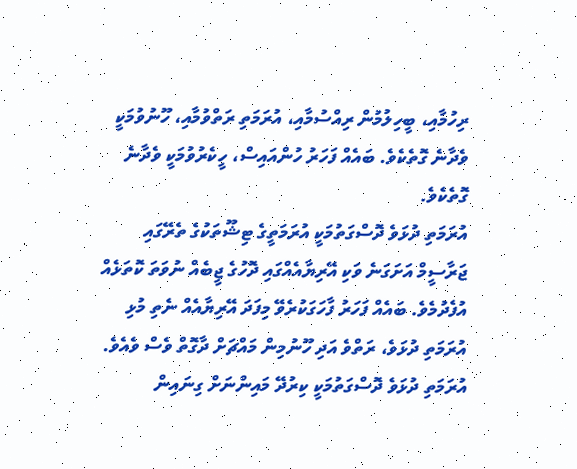ރިހުމާއި، ބީހިލުމުން ރިއްސުމާއި، އުރަމަތި ރަތްވުމާއި، ހޫނުވުމަކީ ވެދާނެ ގޮތެކެވެ. ބައެއް ފަހަރު ހުންއައިސް، ހީކެރުވުމަކީ ވެދާނެ ގޮތެކެވެ.
އުރަމަތި ދުޅަވެ ދޮސްގަތުމަކީ އުރަމަތީގެ ޓިޝޫތަކުގެ ތެރޭގައި ޖަރާސީމް އަށަގަނެ ވަކި އޭރިޔާއެއްގައި ދޮހުގެ ޖީބެއް ނުވަތަ ކޮތަޅެއް އުފެދުމެވެ. ބައެއް ފަހަރު ފާހަގަކުރެވޭ މިފަދަ އޭރިޔާއެއް ނެތި މުޅި އުރަމަތި ދުޅަވެ، ރަތްވެ އަދި ހޫނުމިން މައްޗަށް ދާގޮތް ވެސް ވެއެވެ. އުރަމަތި ދުޅަވެ ދޮސްގަތުމަކީ ކިރުދޭ މައިންނަށް ގިނައިން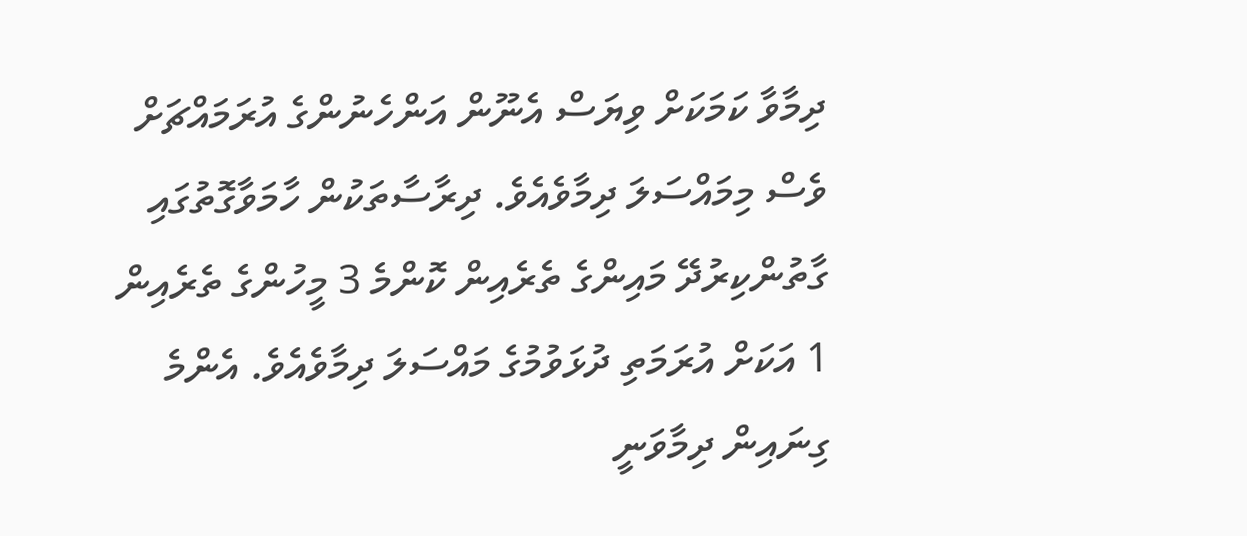ދިމާވާ ކަމަކަށް ވިޔަސް އެނޫން އަންހެނުންގެ އުރަމައްޗަށް ވެސް މިމައްސަލަ ދިމާވެއެވެ. ދިރާސާތަކުން ހާމަވާގޮތުގައި ގާތުންކިރުދޭ މައިންގެ ތެރެއިން ކޮންމެ 3 މީހުންގެ ތެރެއިން 1 އަކަށް އުރަމަތި ދުޅަވުމުގެ މައްސަލަ ދިމާވެއެވެ. އެންމެ ގިނައިން ދިމާވަނީ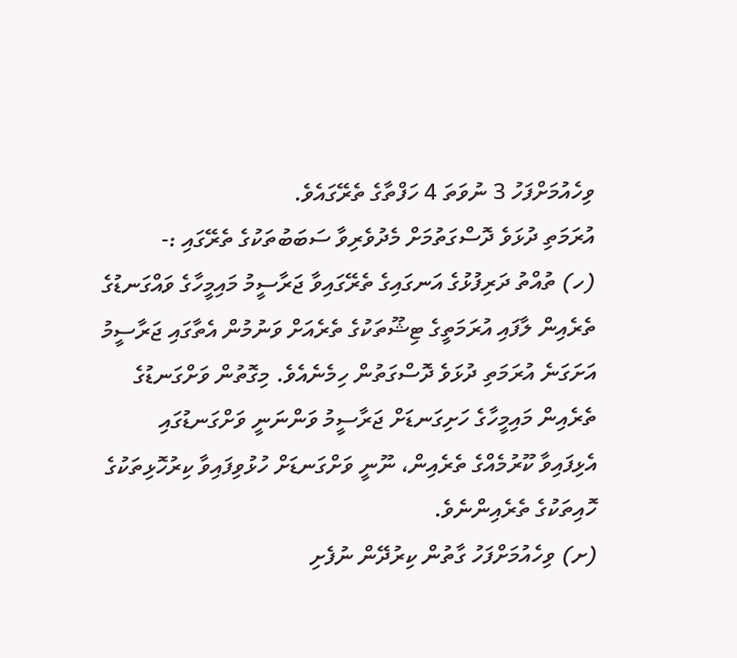ވިހެއުމަށްފަހު 3 ނުވަތަ 4 ހަފްތާގެ ތެރޭގައެވެ.
އުރަމަތި ދުޅަވެ ދޮސްގަތުމަށް މެދުވެރިވާ ސަބަބުތަކުގެ ތެރޭގައި :-
(ހ) ތުއްތު ދަރިފުޅުގެ އަނގައިގެ ތެރޭގައިވާ ޖަރާސީމު މައިމީހާގެ ވައްގަނޑުގެ ތެރެއިން ލާފައި އުރަމަތީގެ ޓިޝޫތަކުގެ ތެރެއަށް ވަނުމުން އެތާގައި ޖަރާސީމު އަށަގަނެ އުރަމަތި ދުޅަވެ ދޮސްގަތުން ހިމެނެއެވެ. މިގޮތުން ވަށްގަނޑުގެ ތެރެއިން މައިމީހާގެ ހަށިގަނޑަށް ޖަރާސީމު ވަންނަނީ ވަށްގަނޑުގައި އެޅިފައިވާ ކޫރުމެއްގެ ތެރެއިން، ނޫނީ ވަށްގަނޑަށް ހުޅުވިފައިވާ ކިރުހޮޅިތަކުގެ ހޮއިތަކުގެ ތެރެއިންނެވެ.
(ށ) ވިހެއުމަށްފަހު ގާތުން ކިރުދޭން ނުފެށި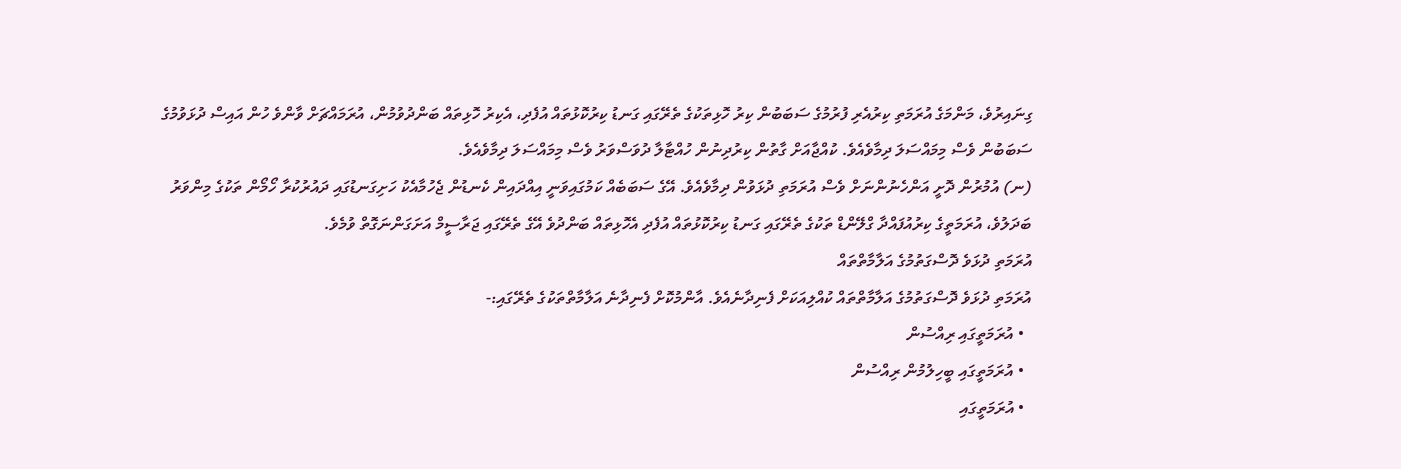ގިނައިރުވެ، މަންމަގެ އުރަމަތި ކިރުއެރި ފުރުމުގެ ސަބަބުން ކިރު ހޮޅިތަކުގެ ތެރޭގައި ގަނޑު ކިރުކޮޅުތައް އުފެދި، އެކިރު ހޮޅިތައް ބަންދުވުމުން، އުރަމައްޗަށް ވާންވެ ހުން އައިސް ދުޅަވުމުގެ ސަބަބުން ވެސް މިމައްސަލަ ދިމާވެއެވެ. ކުއްޖާއަށް ގާތުން ކިރުދިނުން ހުއްޓާލާ ދުވަސްވަރު ވެސް މިމައްސަލަ ދިމާވެއެވެ.
(ނ) އުމުރުން ދޮށީ އަންހެނުންނަށް ވެސް އުރަމަތި ދުޅަވުން ދިމާވެއެވެ. އޭގެ ސަބަބެއް ކަމުގައިވަނީ އިއްދައިން ކެނޑުން ޖެހުމާއެކު ހަށިގަނޑުގައި ދައުރުކުރާ ހޯމޯން ތަކުގެ މިންވަރު ބަދަލުވެ، އުރަމަތީގެ ކިރުއުފައްދާ ގްލޭންޑް ތަކުގެ ތެރޭގައި ގަނޑު ކިރުކޮޅުތައް އުފެދި އެހޮޅިތައް ބަންދުވެ އޭގެ ތެރޭގައި ޖަރާސީމް އަށަގަންނަގޮތް ވުމެވެ.
އުރަމަތި ދުޅަވެ ދޮސްގަތުމުގެ އަލާމާތްތައް
އުރަމަތި ދުޅަވެ ދޮސްގަތުމުގެ އަލާމާތްތައް ކުއްލިއަކަށް ފެނިދާނެއެވެ. އާންމުކޮށް ފެނިދާނެ އަލާމާތްތަކުގެ ތެރޭގައި:-
  • އުރަމަތީގައި ރިއްސުން
  • އުރަމަތީގައި ބީހިލުމުން ރިއްސުން
  • އުރަމަތީގައި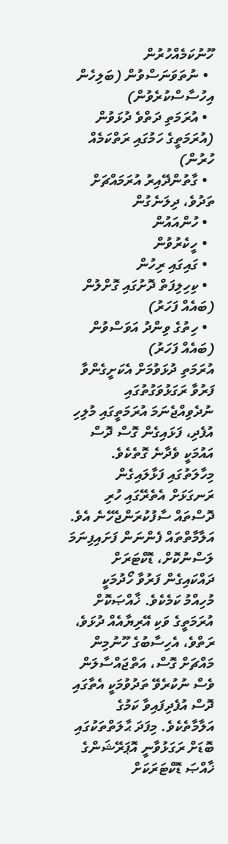ހޫނުކަމެއްހުރުން
  • ނުތަވަނަސްވުން (ބަލިހެން އިހުސާސްކުރެވުން)
  • އުރަމަތި ދަތްވެ ދުޅަވުން (އުރަމަތީގެ ހަމުގައި ރަތްކަމެއް ހުރުން)
  • ގާތުންދޭއިރު އުރަމައްޗަށް ތަދުވެ، ދިލަނެގުން
  • ހުންއައުން
  • ހީކެރުވުން
  • ގައިގައި ރިހުން
  • ކިހިލިފަތް ދޮށުގައި ގޮށްލުން (ބައެއް ފަހަރު)
  • ހިތުގެ ވިންދު އަވަސްވުން (ބައެއް ފަހަރު)
އުރަމަތި ދުޅަވުމަށް އެކަށީގެންވާ ފަރުވާ ރަގަޅުވަގުތުގައި ނުދެވިއްޖެނަމަ އުރަމަތީގައި މުލިހި އުފެދި، ފަޅައިގެން ގޮސް ދޮސް އައުމަކީ ވެދާނެ ގޮތެކެވެ. މިހާލަތުގައި ފަޅާލައިގެން ރަނގަޅަށް އެތެރޭގައި ހުރި ދޮސްތައް ސާފުކުރަންޖެހޭނެ އެވެ.
އަލާމާތްތައް ފެންނަން ފަށައިފިނަމަ ލަސްނުކޮށް، ޑޮކްޓަރަށް ދައްކައިގެން ފަރުވާ ހޯދުމަކީ މުހިއްމު ކަމެކެވެ. ޚާއްޞަކޮށް އުރަމަތީގެ ވަކި އޭރިޔާއެއް ދުޅަވެ، ރަތްވެ، އެހިސާބުގެ ހޫނުމިން މައްޗަށް ގޮސް، އަތްޖައްސާލަން ވެސް ނުކުރެވޭ ތަދުވުމަކީ އެތާގައި ދޮސް އުފެދިފައިވާ ކަމުގެ އަލާމާތެކެވެ. މިފަދަ ޙާލަތްތަކުގައި ބޮޑަށް ރަގަޅުވާނީ އޮޕަރޭޝަންގެ ޚާއްޞަ ޑޮކްޓަރަކަށް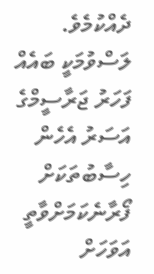ދެއްކުމެވެ. ލަސްވުމަކީ ބައެއް ފަހަރު ޖަރާސީމްގެ އަސަރު އެހެން ހިސާބުތަކަށް ފޯރާނެކަމަށްވާތީ އަވަހަށް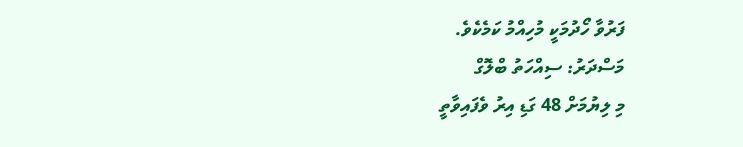ފަރުވާ ހޯދުމަކީ މުހިއްމު ކަމެކެވެ.
މަސްދަރު: ސިއްހަތު ބްލޮގް
މި ލިޔުމަށް 48 ގަޑި އިރު ވެފައިވާތީ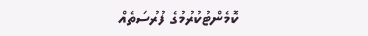ކޮމެންޓުކުރުމުގެ ފުރުސަތެއް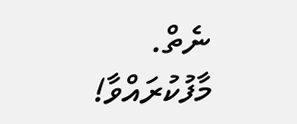ނެތް. މާފުކުރައްވާ!